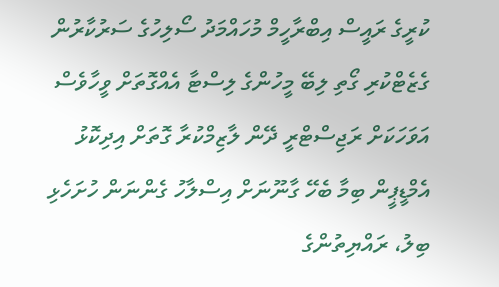ކުރީގެ ރައީސް އިބްރާހީމް މުހައްމަދު ސޯލިހުގެ ސަރުކާރުން ގެޒެޓްކުރި ގޯތި ލިބޭ މީހުންގެ ލިސްޓާ އެއްގޮތަށް ވީހާވެސް އަވަހަކަށް ރަޖިސްޓްރީ ދޭން ލާޒިމްކުރާ ގޮތަށް އިދިކޮޅު އެމްޑީޕީން ބިމާ ބެހޭ ގާނޫނަށް އިސްލާހު ގެންނަން ހުށަހެޅި ބިލު، ރައްޔިތުންގެ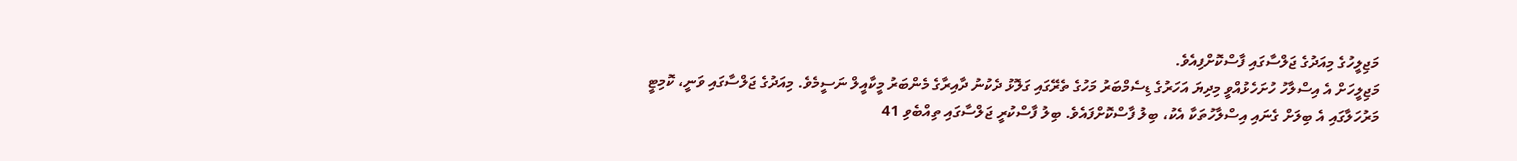މަޖިލީހުގެ މިއަދުގެ ޖަލްސާގައި ފާސްކޮށްފިއެވެ.
މަޖިލީހަށް އެ އިސްލާހު ހުށަހެޅުއްވީ މިދިޔަ އަހަރުގެ ޑިސެމްބަރު މަހުގެ ތެރޭގައި ގަލޮޅު ދެކުނު ދާއިރާގެ މެންބަރު މީކާއީލް ނަސީމެވެ. މިއަދުގެ ޖަލްސާގައި ވަނީ، ކޮމިޓީ މަރުހަލާގައި އެ ބިލަށް ގެނައި އިސްލާހުތަކާ އެކު، ބިލު ފާސްކޮށްފައެވެ. ބިލު ފާސްކުރީ ޖަލްސާގައި ތިއްބެވި 41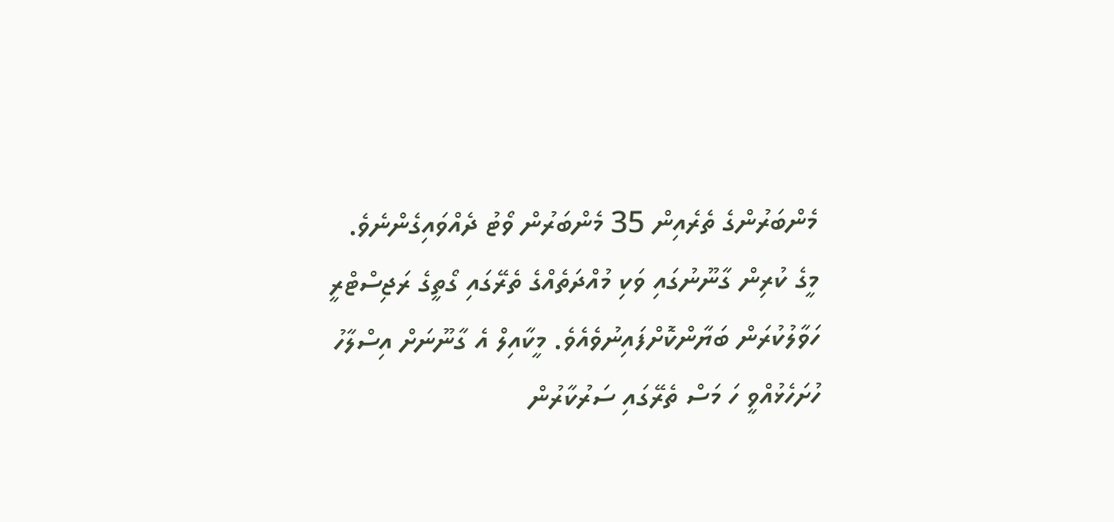މެންބަރުންގެ ތެރެއިން 35 މެންބަރުން ވޯޓު ދެއްވައިގެންނެވެ.
މީގެ ކުރިން ގާނޫނުގައި ވަކި މުއްދަތެއްގެ ތެރޭގައި ގޯތީގެ ރަޖިސްޓްރީ ހަވާލުކުރަން ބަޔާންކޮށްފައިނުވެއެވެ. މީކާއިލް އެ ގާނޫނަށް އިސްލާހު ހުށަހެޅުއްވީ ހަ މަސް ތެރޭގައި ސަރުކާރުން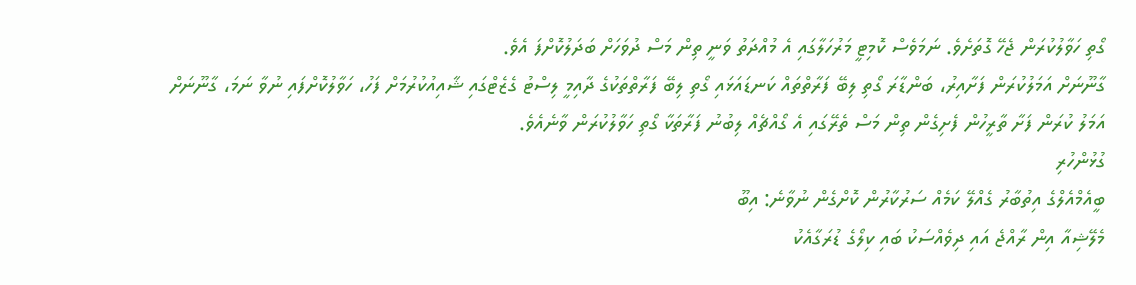ގޯތި ހަވާލުކުރަން ޖެހޭ ގޮތަށެވެ. ނަމަވެސް ކޮމިޓީ މަރުހަލާގައި އެ މުއްދަތު ވަނީ ތިން މަސް ދުވަހަށް ބަދަލުކޮށްފަ އެވެ.
ގާނޫނަށް އަމަލުކުރަން ފަށާއިރު، ބަންޑާރަ ގޯތި ލިބޭ ފަރާތްތައް ކަނޑައަޅައި ގޯތި ލިބޭ ފަރާތްތަކުގެ ދާއިމީ ލިސްޓު ގެޒެޓްގައި ޝާއިއުކުރުމަށް ފަހު، ހަވާލުކޮށްފައި ނުވާ ނަމަ، ގާނޫނަށް އަމަލު ކުރަން ފަށާ ތާރީހުން ފެށިގެން ތިން މަސް ތެރޭގައި އެ ގޯއްޗެއް ލިބުނު ފަރާތަކާ ގޯތި ހަވާލުކުރަން ވާނެއެވެ.
ގުޅުންހުރި
ބީއެމްއެލްގެ އިތުބާރު ގެއްލޭ ކަމެއް ސަރުކާރުން ކޮށްގެން ނުވާނެ: އިބޫ
މެލޭޝިއާ އިން ރާއްޖެ އައި ދިވެއްސަކު ބައި ކިލޯގެ ޑުރަގާއެކު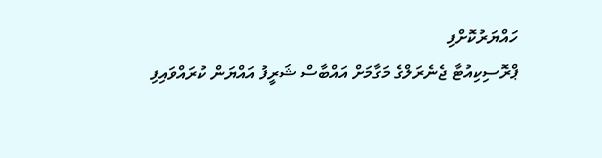ހައްޔަރުކޮށްފި
ޕްރޮސިކިއުޓާ ޖެނެރަލްގެ މަގާމަށް އައްބާސް ޝަރީފު އައްޔަން ކުރައްވައިފި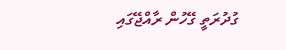ގުދުރަތީ ގޭހުން ރާއްޖޭގައި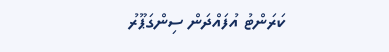ކަރަންޓު އުފައްދަން ސިންގަޕޫރު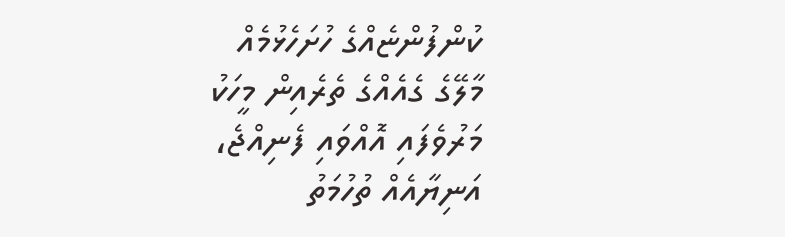ކުންފުންޏެއްގެ ހުށަހެޅުމެއް
މާލޭގެ ގެއެއްގެ ތެރެއިން މީހަކު މަރުވެފައި އޮއްވައި ފެނިއްޖެ، އަނިޔާއެއް ތުހުމަތު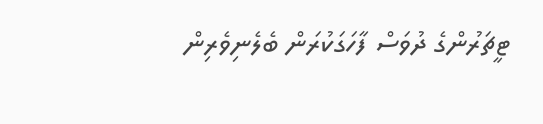ޓީޗަރުންގެ ދުވަސް ފާހަގަކުރަން ބެލެނިވެރިން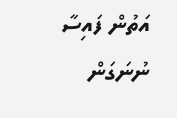އަތުން ފައިސާ ނުނަގަން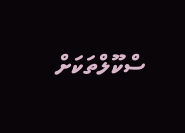ސްކޫލްތަކަށް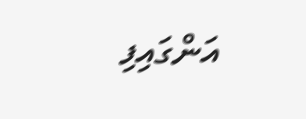އަންގައިފި